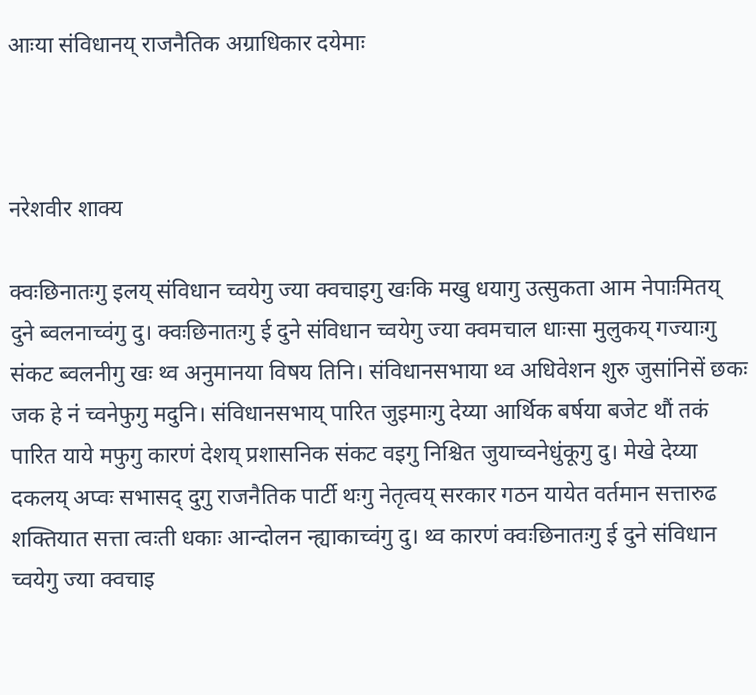आःया संविधानय् राजनैतिक अग्राधिकार दयेमाः



नरेशवीर शाक्य

क्वःछिनातःगु इलय् संविधान च्वयेगु ज्या क्वचाइगु खःकि मखु धयागु उत्सुकता आम नेपाःमितय् दुने ब्वलनाच्वंगु दु। क्वःछिनातःगु ई दुने संविधान च्वयेगु ज्या क्वमचाल धाःसा मुलुकय् गज्याःगु संकट ब्वलनीगु खः थ्व अनुमानया विषय तिनि। संविधानसभाया थ्व अधिवेशन शुरु जुसांनिसें छकः जक हे नं च्वनेफुगु मदुनि। संविधानसभाय् पारित जुइमाःगु देय्या आर्थिक बर्षया बजेट थौं तकं पारित याये मफुगु कारणं देशय् प्रशासनिक संकट वइगु निश्चित जुयाच्वनेधुंकूगु दु। मेखे देय्या दकलय् अप्वः सभासद् दुगु राजनैतिक पार्टी थःगु नेतृत्वय् सरकार गठन यायेत वर्तमान सत्तारुढ शक्तियात सत्ता त्वःती धकाः आन्दोलन न्ह्याकाच्वंगु दु। थ्व कारणं क्वःछिनातःगु ई दुने संविधान च्वयेगु ज्या क्वचाइ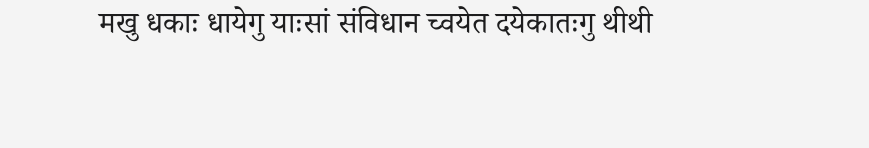मखु धकाः धायेगु याःसां संविधान च्वयेत दयेकातःगु थीथी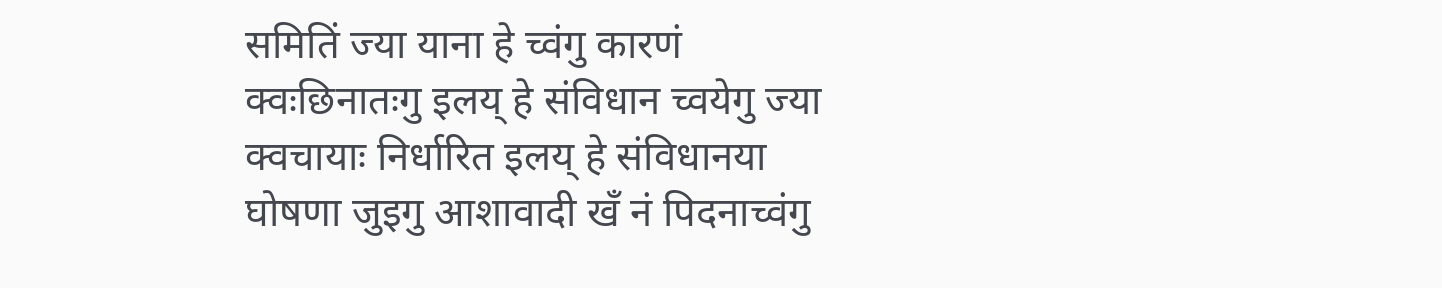समितिं ज्या याना हे च्वंगु कारणं क्वःछिनातःगु इलय् हे संविधान च्वयेगु ज्या क्वचायाः निर्धारित इलय् हे संविधानया घोषणा जुइगु आशावादी खँ नं पिदनाच्वंगु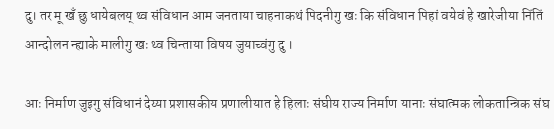दु। तर मू खँ छु धायेबलय् थ्व संविधान आम जनताया चाहनाकथं पिदनीगु खः कि संविधान पिहां वयेवं हे खारेजीया निंतिं आन्दोलन न्ह्याके मालीगु खः थ्व चिन्ताया विषय जुयाच्वंगु दु ।

आः निर्माण जुइगु संविधानं देय्या प्रशासकीय प्रणालीयात हे हिलाः संघीय राज्य निर्माण यानाः संघात्मक लोकतान्त्रिक संघ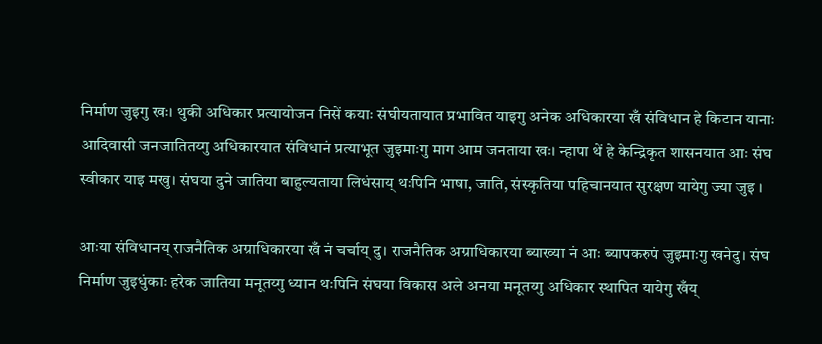निर्माण जुइगु खः। थुकी अधिकार प्रत्यायोजन निसें कयाः संघीयतायात प्रभावित याइगु अनेक अधिकारया खँ संविधान हे किटान यानाः आदिवासी जनजातितय्गु अधिकारयात संविधानं प्रत्याभूत जुइमाःगु माग आम जनताया खः। न्हापा थें हे केन्द्रिकृत शासनयात आः संघ स्वीकार याइ मखु। संघया दुने जातिया बाहुल्यताया लिधंसाय् थःपिनि भाषा, जाति, संस्कृतिया पहिचानयात सुरक्षण यायेगु ज्या जुइ ।

आःया संविधानय् राजनैतिक अग्राधिकारया खँ नं चर्चाय् दु। राजनैतिक अग्राधिकारया ब्याख्या नं आः ब्यापकरुपं जुइमाःगु खनेदु। संघ निर्माण जुइधुंकाः हरेक जातिया मनूतय्गु ध्यान थःपिनि संघया विकास अले अनया मनूतय्गु अधिकार स्थापित यायेगु खँय्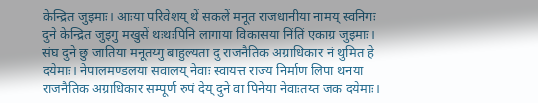केन्द्रित जुइमाः। आःया परिवेशय् थें सकलें मनूत राजधानीया नामय् स्वनिगः दुने केन्द्रित जुइगु मखुसें थःथःपिनि लागाया विकासया निंतिं एकाग्र जुइमाः। संघ दुने छु जातिया मनूतय्गु बाहुल्यता दु राजनैतिक अग्राधिकार नं थुमित हे दयेमाः। नेपालमण्डलया सवालय् नेवाः स्वायत्त राज्य निर्माण लिपा थनया राजनैतिक अग्राधिकार सम्पूर्ण रुपं देय् दुने वा पिनेया नेवाःतय्त जक दयेमाः।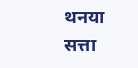थनया सत्ता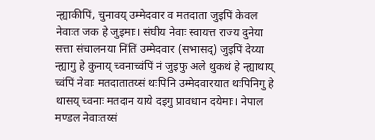न्ह्याकीपिं, चुनावय् उम्मेदवार व मतदाता जुइपिं केवल नेवाःत जक हे जुइमाः। संघीय नेवाः स्वायत्त राज्य दुनेया सत्ता संचालनया निंतिं उम्मेदवार (सभासद्) जुइपिं देय्या न्ह्यागु हे कुनाय् च्वनाच्वंपिं नं जुइफु अले थुकथं हे न्ह्याथाय् च्वंपिं नेवाः मतदातातय्सं थःपिनि उम्मेदवारयात थःपिनिगु हे थासय् च्वनाः मतदान याये दइगु प्रावधान दयेमाः। नेपाल मण्डल नेवाःतय्सं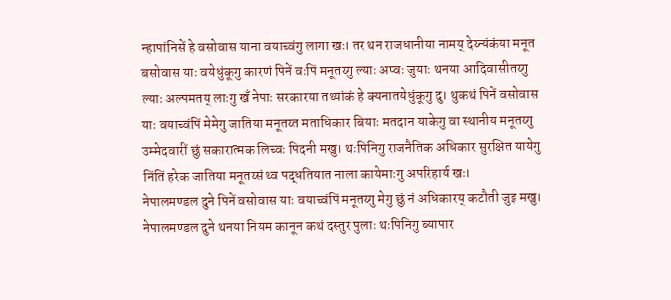न्हापांनिसें हे वसोवास याना वयाच्वंगु लागा खः। तर थन राजधानीया नामय् देय्न्यंकंया मनूत बसोवास याः वयेधुंकूगु कारणं पिनें वःपिं मनूतय्गु ल्याः अप्वः जुयाः थनया आदिवासीतय्गु ल्याः अल्पमतय् लाःगु खँ नेपाः सरकारया तथ्यांकं हे क्यनातयेधुंकूगु दु। थुकथं पिनें वसोवास याः वयाच्वंपिं मेमेगु जातिया मनूतय्त मताधिकार बियाः मतदान याकेगु वा स्थानीय मनूतय्गु उम्मेदवारीं छुं सकारात्मक लिच्वः पिदनी मखु। थःपिनिगु राजनैतिक अधिकार सुरक्षित यायेगु निंतिं हरेक जातिया मनूतय्सं थ्व पद्धतियात नाला कायेमाःगु अपरिहार्य खः।
नेपालमण्डल दुने पिनें वसोवास याः वयाच्वंपिं मनूतय्गु मेगु छुं नं अधिकारय् कटौती जुइ मखु। नेपालमण्डल दुने थनया नियम कानून कथं दस्तुर पुलाः थःपिनिगु ब्यापार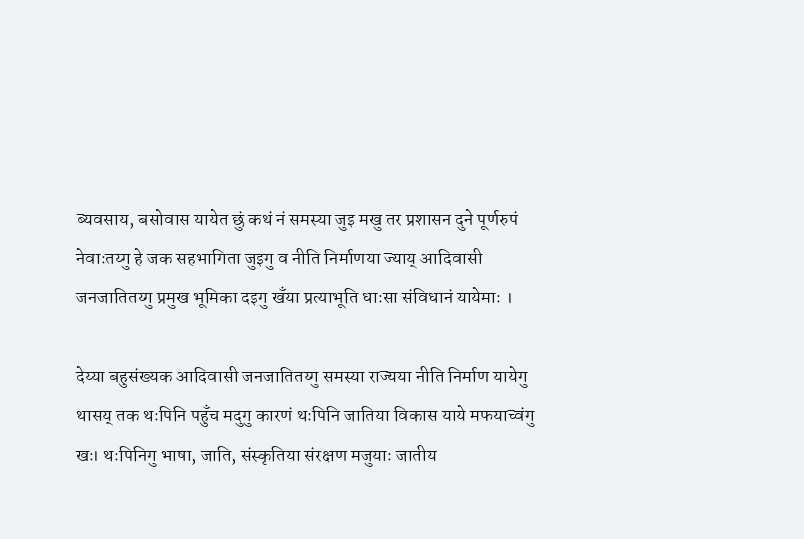ब्यवसाय, बसोवास यायेत छुं कथं नं समस्या जुइ मखु तर प्रशासन दुने पूर्णरुपं नेवाःतय्गु हे जक सहभागिता जुइगु व नीति निर्माणया ज्याय् आदिवासी जनजातितय्गु प्रमुख भूमिका दइगु खँया प्रत्याभूति धाःसा संविधानं यायेमाः ।

देय्या बहुसंख्यक आदिवासी जनजातितय्गु समस्या राज्यया नीति निर्माण यायेगु थासय् तक थःपिनि पहुँच मदुगु कारणं थःपिनि जातिया विकास याये मफयाच्वंगु खः। थःपिनिगु भाषा, जाति, संस्कृतिया संरक्षण मजुयाः जातीय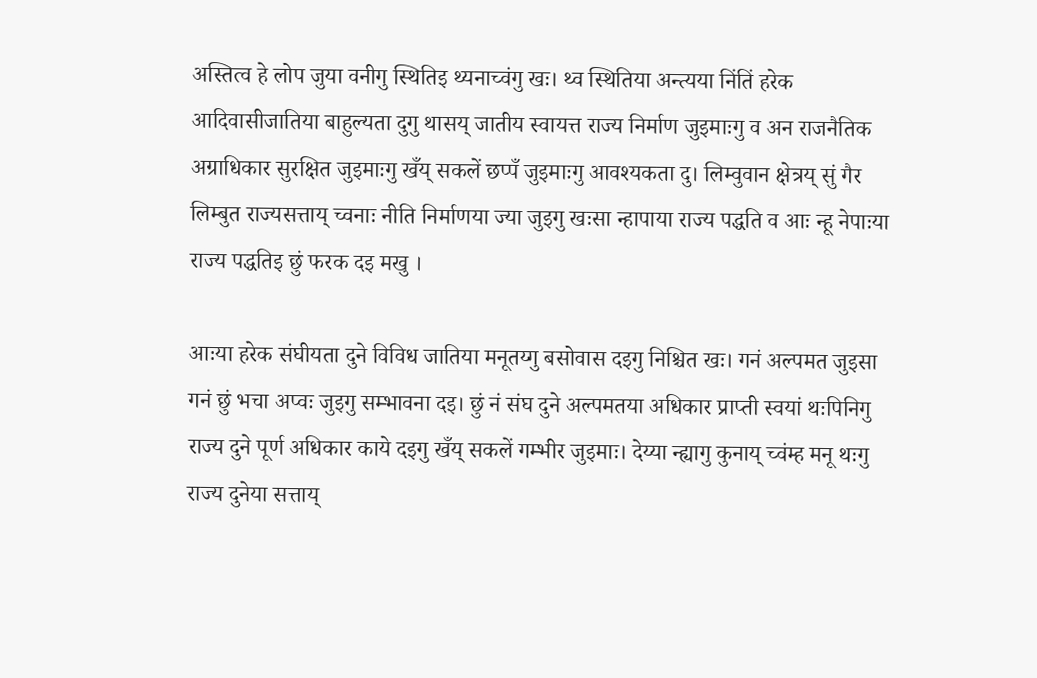अस्तित्व हे लोप जुया वनीगु स्थितिइ थ्यनाच्वंगु खः। थ्व स्थितिया अन्त्यया निंतिं हरेक आदिवासीजातिया बाहुल्यता दुगु थासय् जातीय स्वायत्त राज्य निर्माण जुइमाःगु व अन राजनैतिक अग्राधिकार सुरक्षित जुइमाःगु खँय् सकलें छप्पँ जुइमाःगु आवश्यकता दु। लिम्वुवान क्षेत्रय् सुं गैर लिम्बुत राज्यसत्ताय् च्वनाः नीति निर्माणया ज्या जुइगु खःसा न्हापाया राज्य पद्धति व आः न्हू नेपाःया राज्य पद्धतिइ छुं फरक दइ मखु ।

आःया हरेक संघीयता दुने विविध जातिया मनूतय्गु बसोवास दइगु निश्चित खः। गनं अल्पमत जुइसा गनं छुं भचा अप्वः जुइगु सम्भावना दइ। छुं नं संघ दुने अल्पमतया अधिकार प्राप्ती स्वयां थःपिनिगु राज्य दुने पूर्ण अधिकार काये दइगु खँय् सकलें गम्भीर जुइमाः। देय्या न्ह्यागु कुनाय् च्वंम्ह मनू थःगु राज्य दुनेया सत्ताय्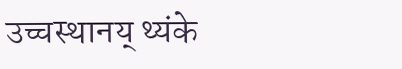उच्चस्थानय् थ्यंके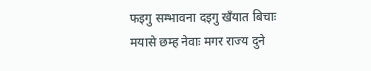फइगु सम्भावना दइगु खँयात बिचाः मयासे छम्ह नेवाः मगर राज्य दुने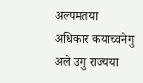अल्पमतया अधिकार कयाच्वनेगु अले उगु राज्यया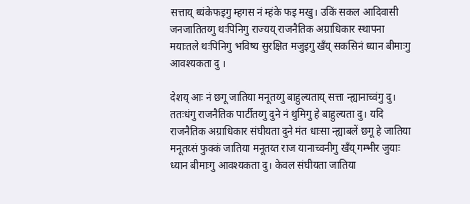सत्ताय् थ्यंकेफइगु म्हगस नं म्हंके फइ मखु। उकिं सकल आदिवासी जनजातितय्गु थःपिनिगु राज्यय् राजनैतिक अग्राधिकार स्थापना मयाःतले थःपिनिगु भविष्य सुरक्षित मजुइगु खँय् सकसिनं ध्यान बीमाःगु आवश्यकता दु ।

देशय् आः नं छगू जातिया मनूतय्गु बाहुल्यताय् सत्ता न्ह्यानाच्वंगु दु। ततःधंगु राजनैतिक पार्टीतय्गु दुने नं थुमिगु हे बाहुल्यता दु। यदि राजनैतिक अग्राधिकार संघीयता दुने मंत धाःसा न्ह्याबलें छगू हे जातिया मनूतय्सं फुक्कं जातिया मनूतय्त राज यानाच्वनीगु खँय् गम्भीर जुयाः ध्यान बीमाःगु आवश्यकता दु। केवल संघीयता जातिया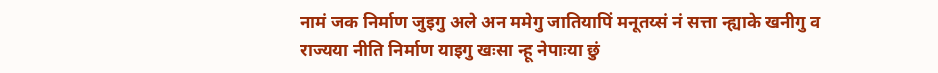नामं जक निर्माण जुइगु अले अन ममेगु जातियापिं मनूतय्सं नं सत्ता न्ह्याके खनीगु व राज्यया नीति निर्माण याइगु खःसा न्हू नेपाःया छुं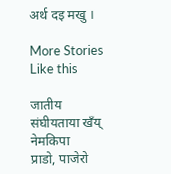अर्थ दइ मखु ।

More Stories Like this

जातीय संघीयताया खँय् नेमकिपा
प्राडो, पाजेरो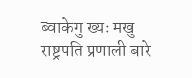ब्वाकेगु ख्यः मखु
राष्ट्रपति प्रणाली बारे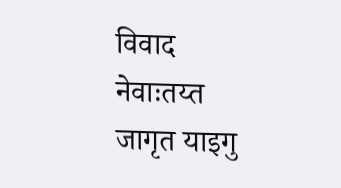विवाद
नेवाःतय्त जागृत याइगु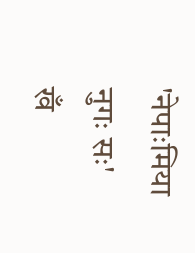'नेपाःमिया नुगः सः'
खँ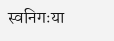स्वनिगःया